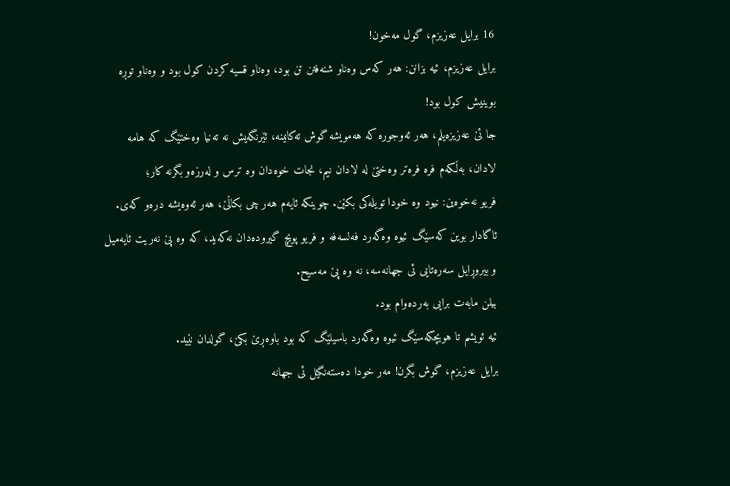16 برایل عەزیزم، گول مەخون!
برایل عەزیزم، ئیه بزانن: هەر کەس وەناو شنەفتن تن بود، وەناو قسیه کردن کول بود و وەناو توڕه بوینیش کول بود!
جا ئێ عەزیزەیلم، هەر ئەوجورە که هەمویشه گوش تەکانینه، ئێرنگەیش نه تەنیا وەختێگ که هامه لادان، بەڵکەم فره فرەتر وەختێ له لادان نیم، نجات خوەدان وه ترس و لەرزەو بگرنه کار؛
فریو نەخوەین: نیود وه خودا تویلەکی بکێن. چوینکه ئایەم هەر چی بکاڵێ، هەر ئەوەیشه درەو کەی.
ئاگادار بوین کەسێگ ئیوه وەگەرد فەلسەفه و فریو پویچ گیرودەدان نەکەید، که وه پێ نەریت ئایەمیل و بیروڕایل سەرەتایی ئی جهانەسه، نه وه پێ مەسیح.
بیلن مابەت برایی بەردەوام بود.
ئیه ئویشم تا هویچکەسێگ ئیوه وەگەرد باسیلێگ که بود باوەڕێ بکێ، گولدان نێید.
برایل عەزیزم، گوش بگرن! مەر خودا دەستەنگیل ئی جهانه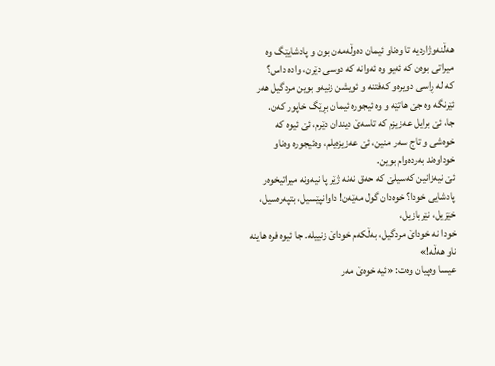هەڵنەوژاردیه تا وەناو ئیمان دەوڵەمەن بون و پادشایێگ وه میراتی بوەن که ئەیو وه ئەوانه که دوسی دێرن، واده داس؟
که له ڕاسی دویرەو کەفتنه و ئویشن زنیەو بوین مردگیل هەر ئێرنگه وه جێ هاتێه و وه ئیجوره ئیمان بڕێگ خاپور کەن.
جا، ئێ برایل عەزیزم که تاسەێ دیندان دێرم، ئێ ئیوه که خوەشی و تاج سەر منین، ئێ عەزیزەیلم، وەئیجوره وەناو خوداوەند بەردەوام بوین.
ئێ نيەزانين کەسیلێ که حەق نەنه ژێر پا نیەونه میراتیخوەر پادشایی خودا؟ خوەدان گول مەێەن! داوانپێسیل، بتپەرەسیل، خێزیل، نێربازیل،
خودا نه خوداێ مردگیل، بەڵکەم خوداێ زنییله. جا ئیوه فره هاینه ناو هەڵه!»
عیسا وەپيان وەت: «ئیه خوەێ مەر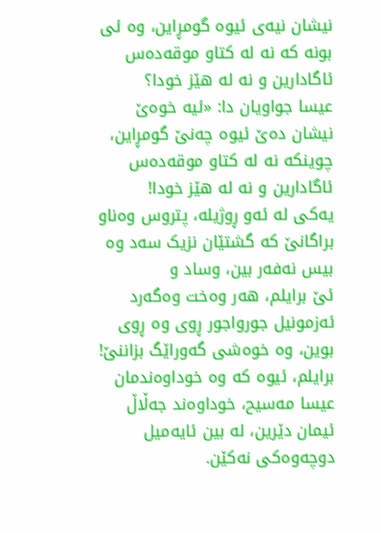نیشان نیەی ئیوه گومڕاین، وه ئی بونه که نه له کتاو موقەدەس ئاگادارین و نه له هێز خودا؟
عیسا جواویان دا: «ئیه خوەێ نیشان دەێ ئیوه چەنێ گومڕاین، چوینکه نه له کتاو موقەدەس ئاگادارین و نه له هێز خودا!
یەکی له ئەو ڕوژیله، پتروس وەناو براگانێ که گشتێان نزیک سەد وه بیس نەفەر بین، وساد و
ئێ برایلم، هەر وەخت وەگەرد ئەزمونیل جورواجور ڕوی وه ڕوی بوین، وه خوەشی گەوراێگ بزاننێ!
برایلم، ئیوه که وه خوداوەندمان عیسا مەسیح، خوداوەند جەڵاڵ ئیمان دێرین، له بین ئایەمیل دوچەوەکی نەکێن.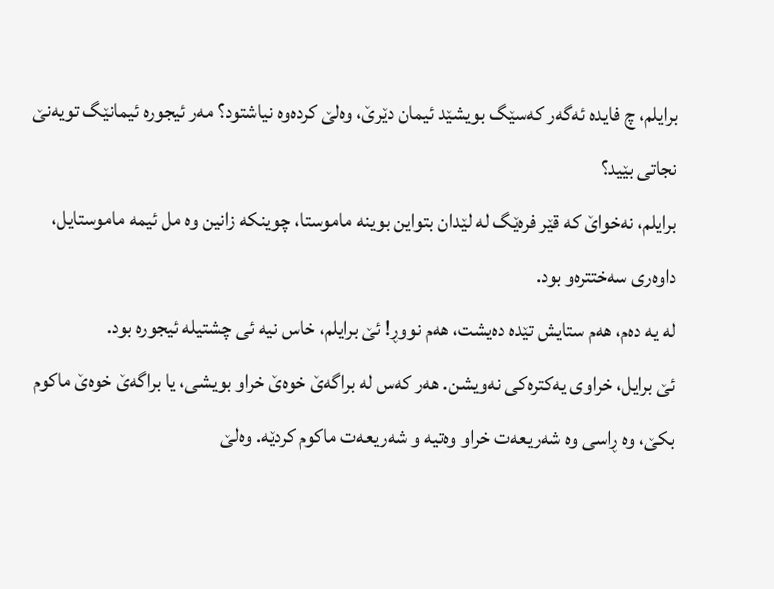برایلم، چ فایده ئەگەر کەسێگ بویشێد ئیمان دێرێ، وەلێ کردەوه نياشتود؟ مەر ئیجوره ئیمانێگ تویەنێ نجاتی بێید؟
برایلم، نەخواێ که قێر فرەێگ له لێدان بتواین بوینه ماموستا، چوینکه زانين وه مل ئیمه ماموستایل، داوەری سەختترەو بود.
له یە دەم، هەم ستایش تێده دەیشت، هەم نووڕ! ئێ برایلم، خاس نیه ئی چشتیله ئیجوره بود.
ئێ برایل، خراوی یەکترەکی نەویشن. هەر کەس له براگەێ خوەێ خراو بویشی، یا براگەێ خوەێ ماکوم بکێ، وه ڕاسی وه شەریعەت خراو وەتیه و شەریعەت ماکوم کردێه. وەلێ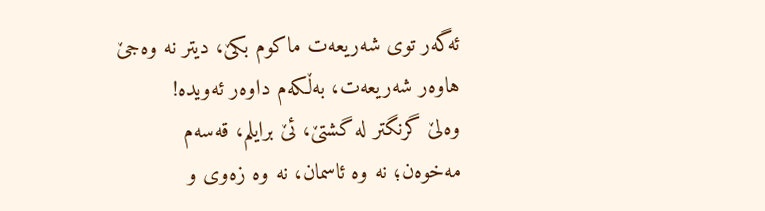ئەگەر توی شەریعەت ماکوم بکێ، دیتر نه وەجێ هاوەر شەریعەت، بەڵکەم داوەر ئەویده!
وەلێ گرنگتر له گشتێ، ئێ برایلم، قەسەم مەخوەن؛ نه وه ئاسمان، نه وه زەوی و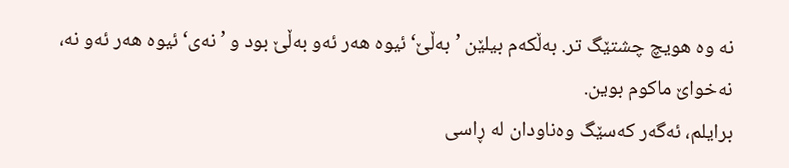نه وه هویچ چشتێگ تر. بەڵکەم بیلێن ’بەڵێ‘ ئیوه هەر ئەو بەڵێ بود و ’نەی‘ ئیوه هەر ئەو نه، نەخواێ ماکوم بوین.
برایلم، ئەگەر کەسێگ وەناودان له ڕاسی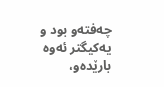چەفتەو بود و یەکیگتر ئەوه بارێدەو،